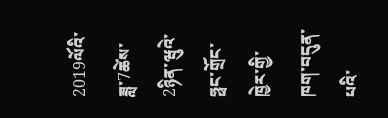2019ལོའི་ཟླ་7ཚེས་2ཉིན་ཝུའེ་ཧྥང་གྲོང་ཁྱེར་གྱི་ཁག་བདུན་པའི་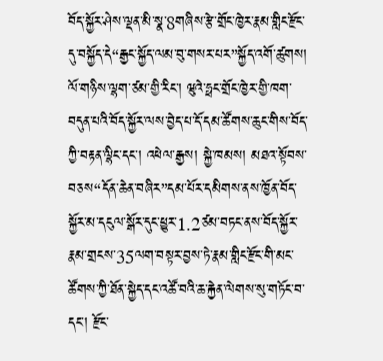བོད་སྐྱོར་ཤེས་ལྡན་མི་སྣ་8གཞིས་རྩེ་གྲོང་ཁྱེར་རྣམ་གླིང་རྫོང་དུ་བསྐྱོད་དེ“རྒྱང་སྐྱོད་ལམ་བུ་གསར་པར”སྐྱོད་འགོ་ཚུགས།
ལོ་གཉིས་ལྷག་ཙམ་གྱི་རིང་། ཝུའེ་ཧྥང་གྲོང་ཁྱེར་གྱི་ཁག་བདུན་པའི་བོད་སྐྱོར་ལས་བྱེད་པ་དོ་དམ་ཚོགས་ཆུང་གིས་བོད་ཀྱི་བརྟན་ལྷིང་དང་། འཕེལ་རྒྱས། སྐྱེ་ཁམས། མཐའ་སྟོབས་བཅས“དོན་ཆེན་བཞིར”དམ་པོར་དམིགས་ནས་ཁྱོན་བོད་སྐྱོར་མ་དངུལ་སྒོར་དུང་ཕྱུར་1.2ཙམ་བཏང་ནས་བོད་སྐྱོར་རྣམ་གྲངས་35ལག་བསྟར་བྱས་ཏེ་རྣམ་གླིང་རྫོང་གི་མང་ཚོགས་ཀྱི་ཐོན་སྐྱེད་དང་འཚོ་བའི་ཆ་རྐྱེན་ལེགས་སུ་གཏོང་བ་དང་། རྫོང་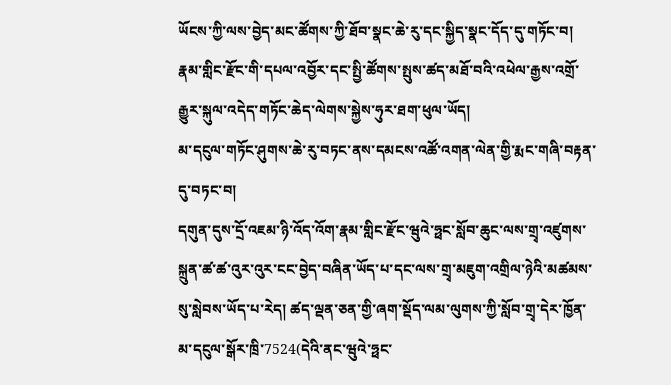ཡོངས་ཀྱི་ལས་བྱེད་མང་ཚོགས་ཀྱི་ཐོབ་སྣང་ཆེ་རུ་དང་སྐྱིད་སྣང་དོད་དུ་གཏོང་བ། རྣམ་གླིང་རྫོང་གི་དཔལ་འབྱོར་དང་སྤྱི་ཚོགས་སྤུས་ཚད་མཐོ་བའི་འཕེལ་རྒྱས་འགྲོ་རྒྱུར་སྐུལ་འདེད་གཏོང་ཆེད་ལེགས་སྐྱེས་ཧུར་ཐག་ཕུལ་ཡོད།
མ་དངུལ་གཏོང་ཤུགས་ཆེ་རུ་བཏང་ནས་དམངས་འཚོ་འགན་ལེན་གྱི་རྨང་གཞི་བརྟན་དུ་བཏང་བ།
དགུན་དུས་དྲོ་འཇམ་ཉི་འོད་འོག་རྣམ་གླིང་རྫོང་ཝུའེ་ཧྥང་སློབ་ཆུང་ལས་གྲྭ་འཛུགས་སྐྲུན་ཚ་ཚ་འུར་འུར་ངང་བྱེད་བཞིན་ཡོད་པ་དང་ལས་གྲྭ་མཇུག་འགྲིལ་ཉེའི་མཚམས་སུ་སླེབས་ཡོད་པ་རེད། ཚད་ལྡན་ཅན་གྱི་ཞག་སྡོད་ལམ་ལུགས་ཀྱི་སློབ་གྲྭ་དེར་ཁྱོན་མ་དངུལ་སྒོར་ཁྲི་7524(དེའི་ནང་ཝུའེ་ཧྥང་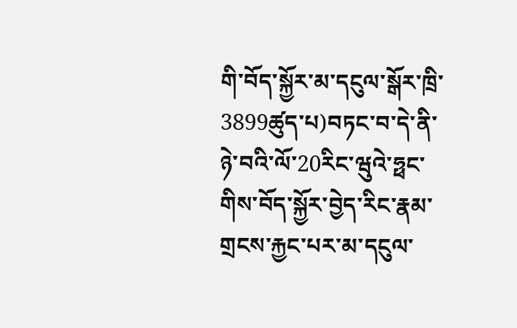གི་བོད་སྐྱོར་མ་དངུལ་སྒོར་ཁྲི་3899ཚུད་པ)བཏང་བ་དེ་ནི་ཉེ་བའི་ལོ་20རིང་ཝུའེ་ཧྥང་གིས་བོད་སྐྱོར་བྱེད་རིང་རྣམ་གྲངས་རྐྱང་པར་མ་དངུལ་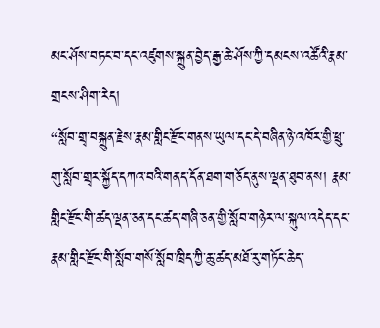མང་ཤོས་བཏང་བ་དང་འཛུགས་སྐྲུན་བྱེད་རྒྱ་ཆེ་ཤོས་ཀྱི་དམངས་འཚོའི་རྣམ་གྲངས་ཤིག་རེད།
“སློབ་གྲྭ་བསྐྲུན་རྗེས་རྣམ་གླིང་རྫོང་གནས་ཡུལ་དང་དེ་བཞིན་ཉེ་འཁོར་གྱི་ཕྲུ་གུ་སློབ་གྲྭར་སྐྱོད་དཀའ་བའི་གནད་དོན་ཐག་གཅོད་ནུས་ལྡན་ཐུབ་ནས། རྣམ་གླིང་རྫོང་གི་ཚད་ལྡན་ཅན་དང་ཚད་གཞི་ཅན་གྱི་སློབ་གཉེར་ལ་སྐུལ་འདེད་དང་རྣམ་གླིང་རྫོང་གི་སློབ་གསོ་སློབ་ཁྲིད་ཀྱི་ཆུ་ཚད་མཐོ་རུ་གཏོང་ཆེད་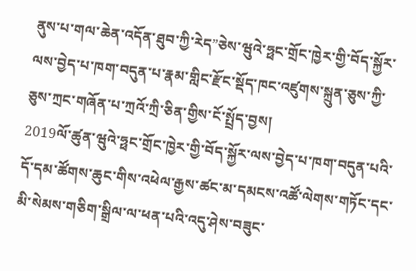ནུས་པ་གལ་ཆེན་འདོན་ཐུབ་ཀྱི་རེད”ཅེས་ཝུའེ་ཧྥང་གྲོང་ཁྱེར་གྱི་བོད་སྐྱོར་ལས་བྱེད་པ་ཁག་བདུན་པ་རྣམ་གླིང་རྫོང་སྡོད་ཁང་འཛུགས་སྐྲུན་ཅུས་ཀྱི་ཅུས་ཀྲང་གཞོན་པ་ཀྲའོ་ཀྲི་ཅིན་གྱིས་ངོ་སྤྲོད་བྱས།
2019ལོ་ཚུན་ཝུའེ་ཧྥང་གྲོང་ཁྱེར་གྱི་བོད་སྐྱོར་ལས་བྱེད་པ་ཁག་བདུན་པའི་དོ་དམ་ཚོགས་ཆུང་གིས་འཕེལ་རྒྱས་ཚང་མ་དམངས་འཚོ་ལེགས་གཏོང་དང་མི་སེམས་གཅིག་སྒྲིལ་ལ་ཕན་པའི་འདུ་ཤེས་བཟུང་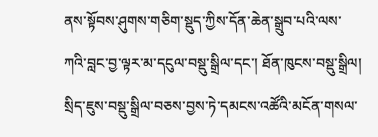ནས་སྟོབས་ཤུགས་གཅིག་སྡུད་ཀྱིས་དོན་ཆེན་སྒྲུབ་པའི་ལས་ཀའི་བླང་བྱ་ལྟར་མ་དངུལ་བསྡུ་སྒྲིལ་དང་། ཐོན་ཁུངས་བསྡུ་སྒྲིལ། སྲིད་ཇུས་བསྡུ་སྒྲིལ་བཅས་བྱས་ཏེ་དམངས་འཚོའི་མངོན་གསལ་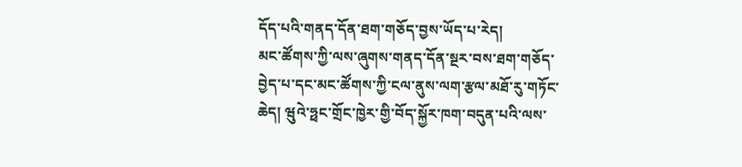དོད་པའི་གནད་དོན་ཐག་གཅོད་བྱས་ཡོད་པ་རེད།
མང་ཚོགས་ཀྱི་ལས་ཞུགས་གནད་དོན་སྔར་བས་ཐག་གཅོད་བྱེད་པ་དང་མང་ཚོགས་ཀྱི་ངལ་ནུས་ལག་རྩལ་མཐོ་རུ་གཏོང་ཆེད། ཝུའེ་ཧྥང་གྲོང་ཁྱེར་གྱི་བོད་སྐྱོར་ཁག་བདུན་པའི་ལས་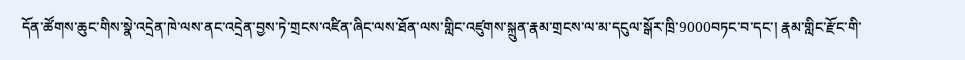དོན་ཚོགས་ཆུང་གིས་སྣེ་འདྲེན་ཁེ་ལས་ནང་འདྲེན་བྱས་ཏེ་གྲངས་འཛིན་ཞིང་ལས་ཐོན་ལས་གླིང་འཛུགས་སྐྲུན་རྣམ་གྲངས་ལ་མ་དངུལ་སྒོར་ཁྲི་9000བཏང་བ་དང་། རྣམ་གླིང་རྫོང་གི་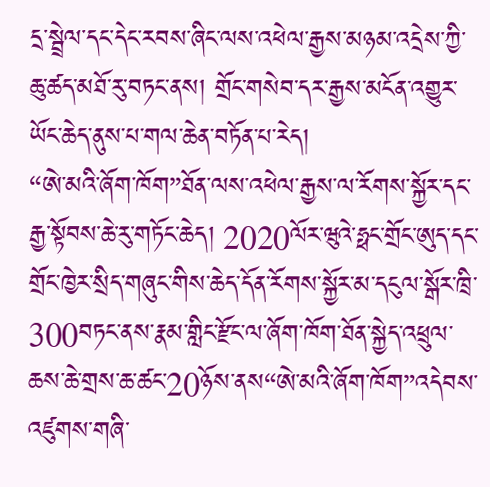དྲ་སྦྲེལ་དང་དེང་རབས་ཞིང་ལས་འཕེལ་རྒྱས་མཉམ་འདྲེས་ཀྱི་ཆུ་ཚད་མཐོ་རུ་བཏང་ནས། གྲོང་གསེབ་དར་རྒྱས་མངོན་འགྱུར་ཡོང་ཆེད་ནུས་པ་གལ་ཆེན་བཏོན་པ་རེད།
“ཨེ་མའི་ཞོག་ཁོག”ཐོན་ལས་འཕེལ་རྒྱས་ལ་རོགས་སྐྱོར་དང་རྒྱ་སྟོབས་ཆེ་རུ་གཏོང་ཆེད། 2020ལོར་ཝུའེ་ཧྥང་གྲོང་ཨུད་དང་གྲོང་ཁྱེར་སྲིད་གཞུང་གིས་ཆེད་དོན་རོགས་སྐྱོར་མ་དངུལ་སྒོར་ཁྲི་300བཏང་ནས་རྣམ་གླིང་རྫོང་ལ་ཞོག་ཁོག་ཐོན་སྐྱེད་འཕྲུལ་ཆས་ཆེ་གྲས་ཆ་ཚང་20ཉོས་ནས“ཨེ་མའི་ཞོག་ཁོག”འདེབས་འཛུགས་གཞི་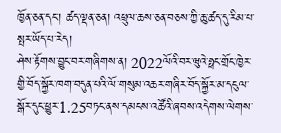ཁྱོན་ཅན་དང་། ཚད་ལྡན་ཅན། འཕྲུལ་ཆས་ཅན་བཅས་ཀྱི་ཆུ་ཚད་དུ་རིམ་པ་སྤར་ཡོད་པ་རེད།
ཤེས་རྟོགས་བྱུང་བར་གཞིགས་ན། 2022ལོའི་བར་ཝུའེ་ཧྥང་གྲོང་ཁྱེར་གྱི་བོད་སྐྱོར་ཁག་བདུན་པའི་ལོ་གསུམ་འཆར་གཞིར་བོད་སྐྱོར་མ་དངུལ་སྒོར་དུང་ཕྱུར་1.25བཏང་ནས་དམངས་འཚོའི་ཞབས་འདེགས་ལེགས་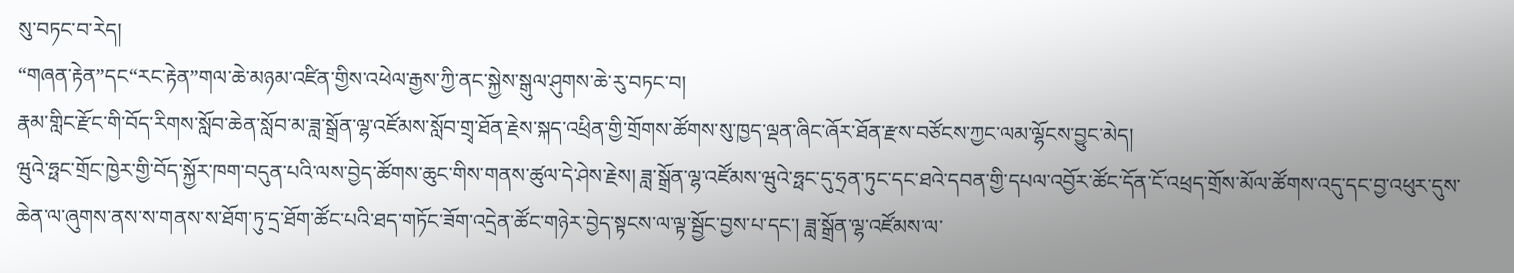སུ་བཏང་བ་རེད།
“གཞན་རྟེན”དང“རང་རྟེན”གལ་ཆེ་མཉམ་འཛིན་གྱིས་འཕེལ་རྒྱས་ཀྱི་ནང་སྐྱེས་སྒུལ་ཤུགས་ཆེ་རུ་བཏང་བ།
རྣམ་གླིང་རྫོང་གི་བོད་རིགས་སློབ་ཆེན་སློབ་མ་ཟླ་སྒྲོན་ལྷ་འཛོམས་སློབ་གྲྭ་ཐོན་རྗེས་སྐད་འཕྲིན་གྱི་གྲོགས་ཚོགས་སུ་ཁྱད་ལྡན་ཞིང་ཞོར་ཐོན་རྫས་བཙོངས་ཀྱང་ལམ་ལྷོངས་བྱུང་མེད།
ཝུའེ་ཧྥང་གྲོང་ཁྱེར་གྱི་བོད་སྐྱོར་ཁག་བདུན་པའི་ལས་བྱེད་ཚོགས་ཆུང་གིས་གནས་ཚུལ་དེ་ཤེས་རྗེས། ཟླ་སྒྲོན་ལྷ་འཛོམས་ཝུའེ་ཧྥང་དུ་ཧྲན་ཏུང་དང་ཐའེ་དབན་གྱི་དཔལ་འབྱོར་ཚོང་དོན་ངོ་འཕྲད་གྲོས་མོལ་ཚོགས་འདུ་དང་བྱ་འཕུར་དུས་ཆེན་ལ་ཞུགས་ནས་ས་གནས་ས་ཐོག་ཏུ་དྲ་ཐོག་ཚོང་པའི་ཐད་གཏོང་ཟོག་འདྲེན་ཚོང་གཉེར་བྱེད་སྟངས་ལ་ལྟ་སྦྱོང་བྱས་པ་དང་། ཟླ་སྒྲོན་ལྷ་འཛོམས་ལ་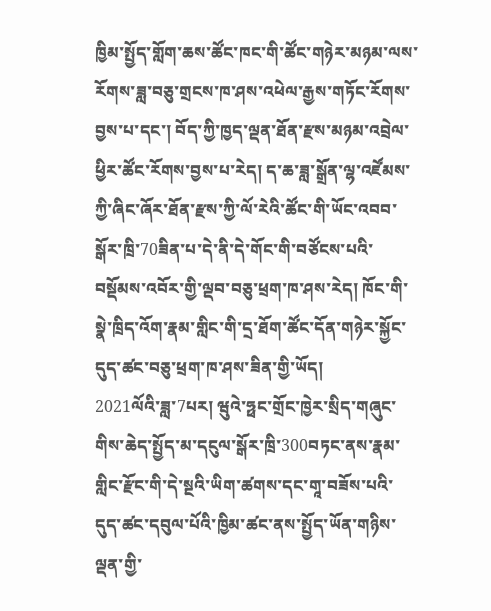ཁྱིམ་སྤྱོད་གློག་ཆས་ཚོང་ཁང་གི་ཚོང་གཉེར་མཉམ་ལས་རོགས་ཟླ་བཅུ་གྲངས་ཁ་ཤས་འཕེལ་རྒྱས་གཏོང་རོགས་བྱས་པ་དང་། བོད་ཀྱི་ཁྱད་ལྡན་ཐོན་རྫས་མཉམ་འབྲེལ་ཕྱིར་ཚོང་རོགས་བྱས་པ་རེད། ད་ཆ་ཟླ་སྒྲོན་ལྷ་འཛོམས་ཀྱི་ཞིང་ཞོར་ཐོན་རྫས་ཀྱི་ལོ་རེའི་ཚོང་གི་ཡོང་འབབ་སྒོར་ཁྲི་70ཟིན་པ་དེ་ནི་དེ་གོང་གི་བཙོངས་པའི་བསྡོམས་འབོར་གྱི་ལྡབ་བཅུ་ཕྲག་ཁ་ཤས་རེད། ཁོང་གི་སྣེ་ཁྲིད་འོག་རྣམ་གླིང་གི་དྲ་ཐོག་ཚོང་དོན་གཉེར་སྐྱོང་དུད་ཚང་བཅུ་ཕྲག་ཁ་ཤས་ཟིན་གྱི་ཡོད།
2021ལོའི་ཟླ་7པར། ཝུའེ་ཧྥང་གྲོང་ཁྱེར་སྲིད་གཞུང་གིས་ཆེད་སྤྱོད་མ་དངུལ་སྒོར་ཁྲི་300བཏང་ནས་རྣམ་གླིང་རྫོང་གི་དེ་སྔའི་ཡིག་ཚགས་དང་གཱ་བཟོས་པའི་དུད་ཚང་དབུལ་པོའི་ཁྱིམ་ཚང་ནས་སྤྱོད་ཡོན་གཉིས་ལྡན་གྱི་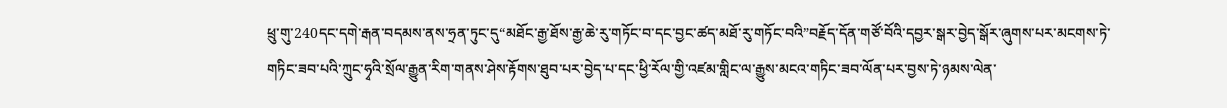ཕྲུ་གུ་240དང་དགེ་རྒན་བདམས་ནས་ཧྲན་ཏུང་དུ“མཐོང་རྒྱ་ཐོས་རྒྱ་ཆེ་རུ་གཏོང་བ་དང་བྱང་ཚད་མཐོ་རུ་གཏོང་བའི”བརྗོད་དོན་གཙོ་བོའི་དབྱར་སྒར་བྱེད་སྒོར་ཞུགས་པར་མངགས་ཏེ་གཏིང་ཟབ་པའི་ཀྲུང་ཧྭའི་སྲོལ་རྒྱུན་རིག་གནས་ཤེས་རྟོགས་ཐུབ་པར་བྱེད་པ་དང་ཕྱི་རོལ་གྱི་འཛམ་གླིང་ལ་རྒྱུས་མངའ་གཏིང་ཟབ་ལོན་པར་བྱས་ཏེ་ཉམས་ལེན་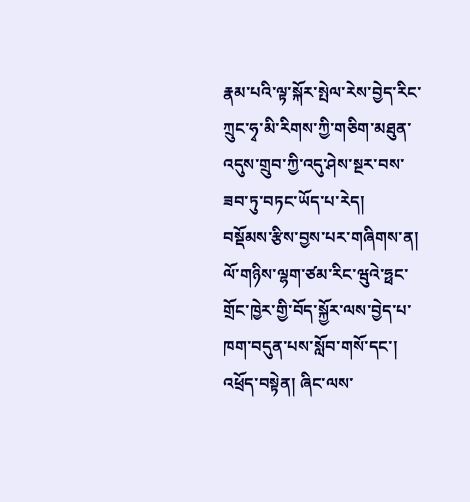རྣམ་པའི་ལྟ་སྐོར་སྤེལ་རེས་བྱེད་རིང་ཀྲུང་ཧྭ་མི་རིགས་ཀྱི་གཅིག་མཐུན་འདུས་གྲུབ་ཀྱི་འདུ་ཤེས་སྔར་བས་ཟབ་ཏུ་བཏང་ཡོད་པ་རེད།
བསྡོམས་རྩིས་བྱས་པར་གཞིགས་ན། ལོ་གཉིས་ལྷག་ཙམ་རིང་ཝུའེ་ཧྥང་གྲོང་ཁྱེར་གྱི་བོད་སྐྱོར་ལས་བྱེད་པ་ཁག་བདུན་པས་སློབ་གསོ་དང་། འཕྲོད་བསྟེན། ཞིང་ལས་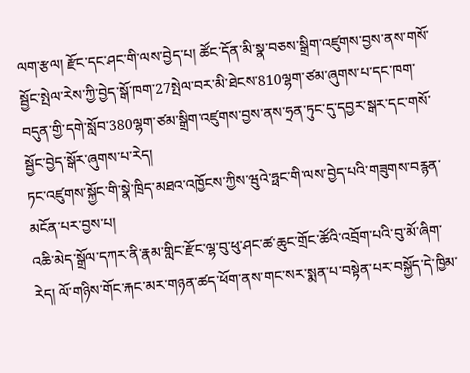ལག་རྩལ། རྫོང་དང་ཤང་གི་ལས་བྱེད་པ། ཚོང་དོན་མི་སྣ་བཅས་སྒྲིག་འཛུགས་བྱས་ནས་གསོ་སྦྱོང་སྤེལ་རེས་ཀྱི་བྱེད་སྒོ་ཁག་27སྤེལ་བར་མི་ཐེངས་810ལྷག་ཙམ་ཞུགས་པ་དང་ཁག་བདུན་གྱི་དགེ་སློབ་380ལྷག་ཙམ་སྒྲིག་འཛུགས་བྱས་ནས་ཧྲན་ཏུང་དུ་དབྱར་སྒར་དང་གསོ་སྦྱོང་བྱེད་སྒོར་ཞུགས་པ་རེད།
ཏང་འཛུགས་སྐྱོང་གི་སྣེ་ཁྲིད་མཐའ་འཁྱོངས་ཀྱིས་ཝུའེ་ཧྥང་གི་ལས་བྱེད་པའི་གཟུགས་བརྙན་མངོན་པར་བྱས་པ།
འཆི་མེད་སྒྲོལ་དཀར་ནི་རྣམ་གླིང་རྫོང་ལྷ་བུ་ཕུ་ཤང་ཚ་ཆུང་གྲོང་ཚོའི་འབྲོག་པའི་བུ་མོ་ཞིག་རེད། ལོ་གཉིས་གོང་རྐང་མར་གཉན་ཚད་ཕོག་ནས་གང་སར་སྨན་པ་བསྟེན་པར་བསྐྱོད་དེ་ཁྱིམ་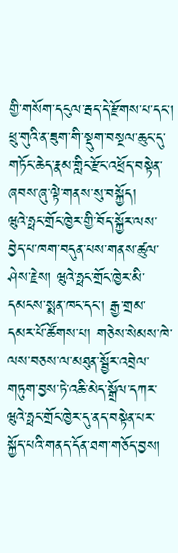གྱི་གསོག་དངུལ་རྦད་དེ་རྫོགས་པ་དང་། ཕྲུ་གུའི་ན་ཟུག་གི་སྡུག་བསྔལ་ཆུང་དུ་གཏོང་ཆེད་རྣམ་གླིང་རྫོང་འཕྲོད་བསྟེན་ཞབས་ཞུ་ལྟེ་གནས་སུ་བསྐྱོད།
ཝུའེ་ཧྥང་གྲོང་ཁྱེར་གྱི་བོད་སྐྱོར་ལས་བྱེད་པ་ཁག་བདུན་པས་གནས་ཚུལ་ཤེས་རྗེས། ཝུའེ་ཧྥང་གྲོང་ཁྱེར་མི་དམངས་སྨན་ཁང་དང་། རྒྱ་གྲམ་དམར་པོ་ཚོགས་པ། གཅེས་སེམས་ཁེ་ལས་བཅས་ལ་མཐུན་སྦྱོར་འབྲེལ་གཏུག་བྱས་ཏེ་འཆི་མེད་སྒྲོལ་དཀར་ཝུའེ་ཧྥང་གྲོང་ཁྱེར་དུ་ནད་བསྟེན་པར་སྐྱོད་པའི་གནད་དོན་ཐག་གཅོད་བྱས།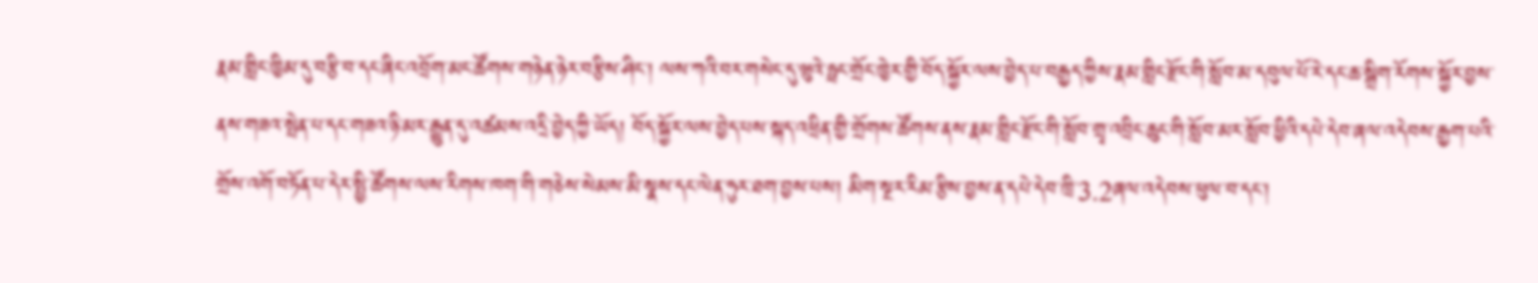རྣམ་གླིང་ཁྱིམ་དུ་བརྩི་བ་དང་ཞིང་འབྲོག་མང་ཚོགས་གཉེན་ཉེར་བརྩིས་ཤིང་། ལས་ཀའི་བར་གསེང་དུ་ཝུའེ་ཧྥང་གྲོང་ཁྱེར་གྱི་བོད་སྐྱོར་ལས་བྱེད་པ་བརྒྱད་ཀྱིས་རྣམ་གླིང་རྫོང་གི་སློབ་མ་དབུལ་པོ་རེ་དང་ཆ་སྒྲིག་རོགས་སྐྱོར་བྱས་ནས་གཟའ་སྤེན་པ་དང་གཟའ་ཉི་མར་རྒྱུན་དུ་འཚམས་འདྲི་བྱེད་ཀྱི་ཡོད། བོད་སྐྱོར་ལས་བྱེད་པས་སྐད་འཕྲིན་གྱི་གྲོགས་ཚོགས་ནས་རྣམ་གླིང་རྫོང་གི་སློབ་གྲྭ་འབྲིང་ཆུང་གི་སློབ་མར་སློབ་ཕྱིའི་དཔེ་དེབ་ཞལ་འདེབས་རྒྱག་པའི་གྲོས་འགོ་བཏོན་པ་དེར་སྤྱི་ཚོགས་ལས་རིགས་ཁག་གི་གཅེས་སེམས་མི་སྣས་དང་ལེན་ཧུར་ཐག་བྱས་པས། མིག་སྔར་རིམ་རྩིས་བྱས་ན་དཔེ་དེབ་ཁྲི་3.2ཞལ་འདེབས་ཕུལ་བ་དང་།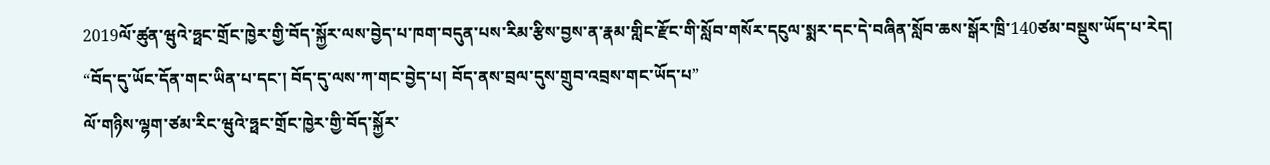2019ལོ་ཚུན་ཝུའེ་ཧྥང་གྲོང་ཁྱེར་གྱི་བོད་སྐྱོར་ལས་བྱེད་པ་ཁག་བདུན་པས་རིམ་རྩིས་བྱས་ན་རྣམ་གླིང་རྫོང་གི་སློབ་གསོར་དངུལ་སྨར་དང་དེ་བཞིན་སློབ་ཆས་སྒོར་ཁྲི་140ཙམ་བསྡུས་ཡོད་པ་རེད།
“བོད་དུ་ཡོང་དོན་གང་ཡིན་པ་དང་། བོད་དུ་ལས་ཀ་གང་བྱེད་པ། བོད་ནས་བྲལ་དུས་གྲུབ་འབྲས་གང་ཡོད་པ”
ལོ་གཉིས་ལྷག་ཙམ་རིང་ཝུའེ་ཧྥང་གྲོང་ཁྱེར་གྱི་བོད་སྐྱོར་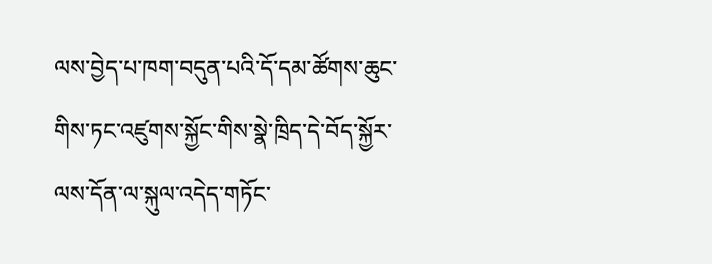ལས་བྱེད་པ་ཁག་བདུན་པའི་དོ་དམ་ཚོགས་ཆུང་གིས་ཏང་འཛུགས་སྐྱོང་གིས་སྣེ་ཁྲིད་དེ་བོད་སྐྱོར་ལས་དོན་ལ་སྐུལ་འདེད་གཏོང་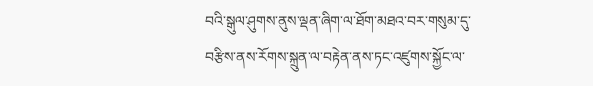བའི་སྒུལ་ཤུགས་ནུས་ལྡན་ཞིག་ལ་ཐོག་མཐའ་བར་གསུམ་དུ་བརྩིས་ནས་རོགས་སྐྲུན་ལ་བརྟེན་ནས་ཏང་འཛུགས་སྐྱོང་ལ་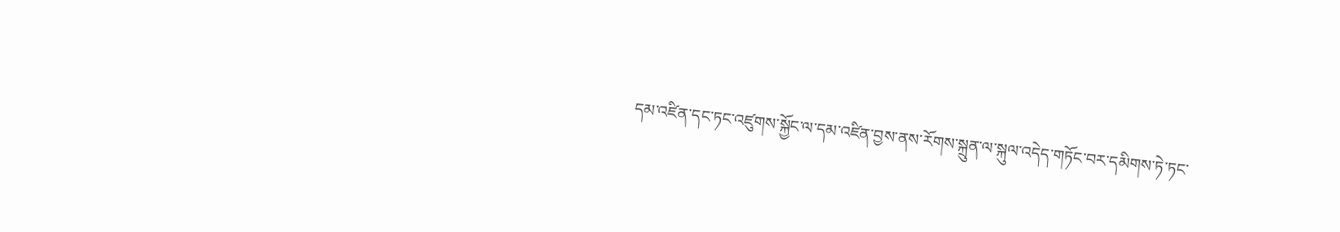དམ་འཛིན་དང་ཏང་འཛུགས་སྐྱོང་ལ་དམ་འཛིན་བྱས་ནས་རོགས་སྐྲུན་ལ་སྐུལ་འདེད་གཏོང་བར་དམིགས་ཏེ་ཏང་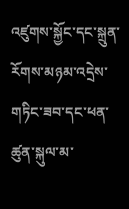འཛུགས་སྐྱོང་དང་སྐྲུན་རོགས་མཉམ་འདྲེས་གཏིང་ཟབ་དང་ཕན་ཚུན་སྐུལ་མ་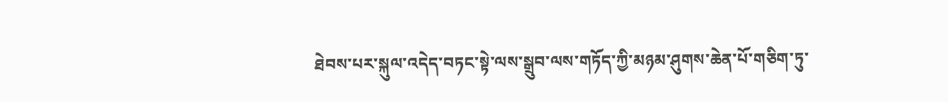ཐེབས་པར་སྐུལ་འདེད་བཏང་སྟེ་ལས་སྒྲུབ་ལས་གཏོད་ཀྱི་མཉམ་ཤུགས་ཆེན་པོ་གཅིག་ཏུ་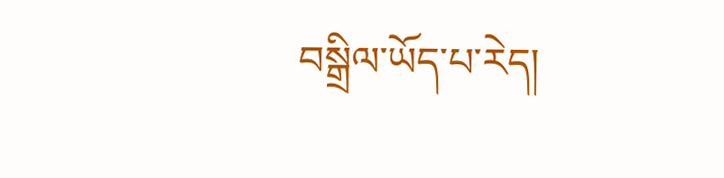བསྒྲིལ་ཡོད་པ་རེད།